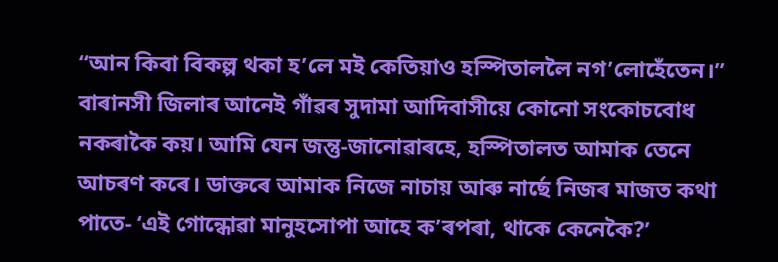“আন কিবা বিকল্প থকা হ’লে মই কেতিয়াও হস্পিতাললৈ নগ’লোহেঁতেন।” বাৰানসী জিলাৰ আনেই গাঁৱৰ সুদামা আদিবাসীয়ে কোনো সংকোচবোধ নকৰাকৈ কয়। আমি যেন জন্তু-জানোৱাৰহে, হস্পিতালত আমাক তেনে আচৰণ কৰে। ডাক্তৰে আমাক নিজে নাচায় আৰু নাৰ্ছে নিজৰ মাজত কথা পাতে- ‘এই গোন্ধোৱা মানুহসোপা আহে ক’ৰপৰা, থাকে কেনেকৈ?’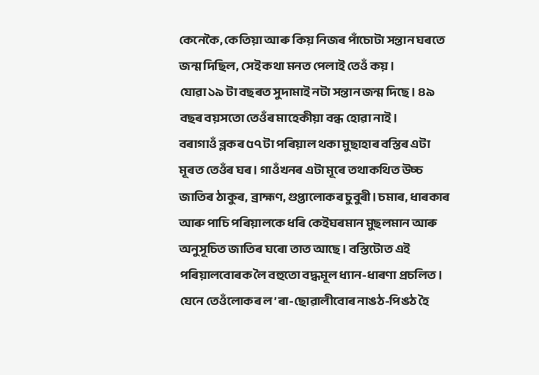কেনেকৈ, কেতিয়া আৰু কিয় নিজৰ পাঁচোটা সন্তান ঘৰতে জন্ম দিছিল, সেই কথা মনত পেলাই তেওঁ কয়।
যোৱা ১৯ টা বছৰত সুদামাই নটা সন্তান জন্ম দিছে। ৪৯ বছৰ বয়সতো তেওঁৰ মাহেকীয়া বন্ধ হোৱা নাই।
বৰাগাওঁ ব্লকৰ ৫৭ টা পৰিয়াল থকা মুছাহাৰ বস্তিৰ এটা মূৰত তেওঁৰ ঘৰ। গাওঁখনৰ এটা মূৰে তথাকথিত উচ্চ জাতিৰ ঠাকুৰ, ব্ৰাহ্মণ, গুপ্তালোকৰ চুবুৰী। চমাৰ, ধাৰকাৰ আৰু পাচি পৰিয়ালকে ধৰি কেইঘৰমান মুছলমান আৰু অনুসূচিত জাতিৰ ঘৰো তাত আছে। বস্তিটোত এই পৰিয়ালবোৰক লৈ বহুতো বদ্ধমূল ধ্যান-ধাৰণা প্ৰচলিত। যেনে তেওঁলোকৰ ল’ৰা-ছোৱালীবোৰ নাঙঠ-পিঙঠ হৈ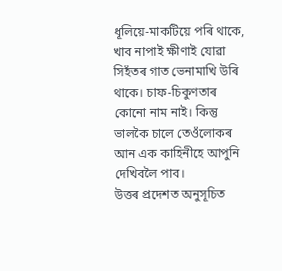ধূলিয়ে-মাকটিয়ে পৰি থাকে, খাব নাপাই ক্ষীণাই যোৱা সিহঁতৰ গাত ভেনামাখি উৰি থাকে। চাফ-চিকুণতাৰ কোনো নাম নাই। কিন্তু ভালকৈ চালে তেওঁলোকৰ আন এক কাহিনীহে আপুনি দেখিবলৈ পাব।
উত্তৰ প্ৰদেশত অনুসূচিত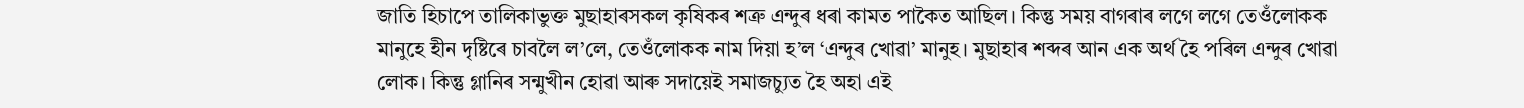জাতি হিচাপে তালিকাভুক্ত মুছাহাৰসকল কৃষিকৰ শত্ৰু এন্দুৰ ধৰা কামত পাকৈত আছিল। কিন্তু সময় বাগৰাৰ লগে লগে তেওঁলোকক মানুহে হীন দৃষ্টিৰে চাবলৈ ল’লে, তেওঁলোকক নাম দিয়া হ’ল ‘এন্দুৰ খোৱা’ মানুহ। মুছাহাৰ শব্দৰ আন এক অৰ্থ হৈ পৰিল এন্দুৰ খোৱা লোক। কিন্তু গ্লানিৰ সন্মুখীন হোৱা আৰু সদায়েই সমাজচ্যুত হৈ অহা এই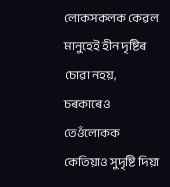লোকসকলক কেৱল মানুহেই হীন দৃষ্টিৰ চোৱা নহয়, চৰকাৰেও তেওঁলোকক কেতিয়াও সুদৃষ্টি দিয়া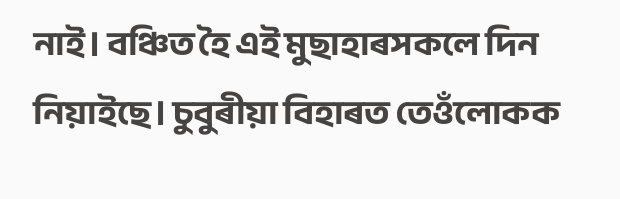নাই। বঞ্চিত হৈ এই মুছাহাৰসকলে দিন নিয়াইছে। চুবুৰীয়া বিহাৰত তেওঁলোকক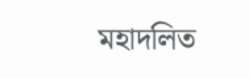মহাদলিত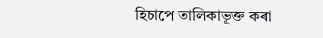হিচাপে তালিকাভূক্ত কৰা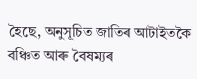হৈছে, অনুসূচিত জাতিৰ আটাইতকৈ বঞ্চিত আৰু বৈষম্যৰ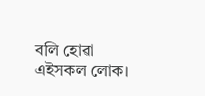বলি হোৱা এইসকল লোক।